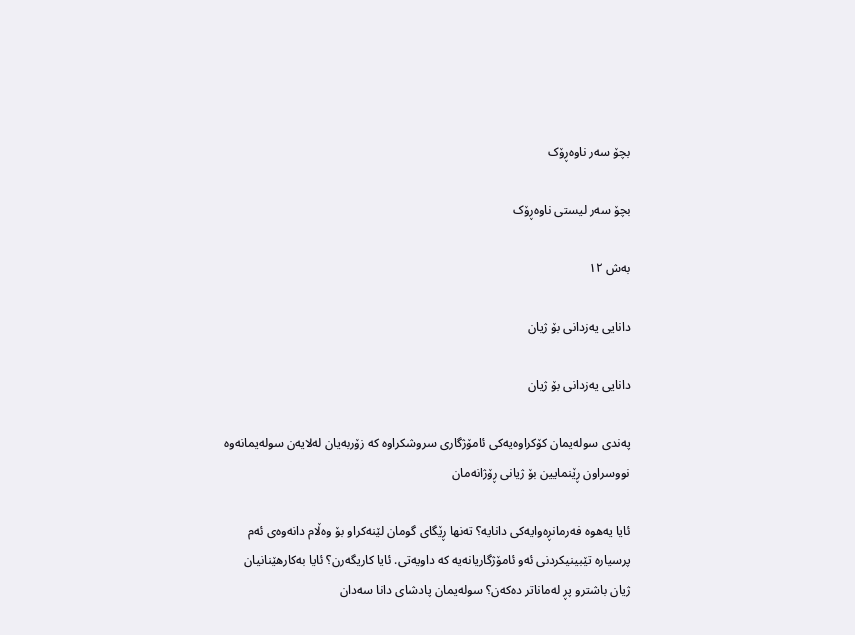بچۆ سه‌ر ناوه‌ڕۆک

بچۆ سه‌ر لیستی ناوه‌ڕۆک

بە‌ش ١٢

دانایی یە‌زدانی بۆ ژیان

دانایی یە‌زدانی بۆ ژیان

پە‌ندی سولە‌یمان کۆکراوە‌یە‌کی ئامۆژگاری سروشکراوە کە زۆربە‌یان لە‌لایە‌ن سولە‌یمانە‌وە نووسراون ڕێنمایین بۆ ژیانی ڕۆژانە‌مان

ئایا یە‌هوە فە‌رمانڕە‌وایە‌کی دانایە؟ تە‌نها ڕێگای گومان لێنە‌کراو بۆ وە‌ڵام دانە‌وە‌ی ئە‌م پرسیارە تێبینیکردنی ئە‌و ئامۆژگاریانە‌یە کە داویە‌تی. ئایا کاریگە‌رن؟ ئایا بە‌کارهێنانیان ژیان باشترو پڕ لە‌ماناتر دە‌کە‌ن؟ سولە‌یمان پادشای دانا سە‌دان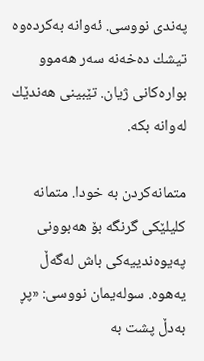پە‌ندی نووسی. ئە‌وانە بە‌کردە‌وە تیشك دە‌خە‌نە سە‌ر هە‌موو بوارە‌کانی ژیان. تێبینی هە‌ندێك لە‌وانە بکە.

متمانە‌کردن بە خودا. متمانە کلیلێکی گرنگە بۆ هە‌بوونی پە‌یوە‌ندییە‌کی باش لە‌گە‌ڵ یە‌هوە. سولە‌یمان نووسی: «پڕ بە‌دڵ پشت بە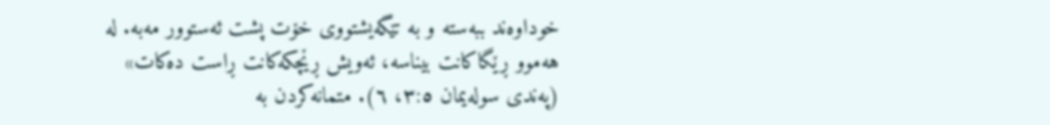خوداوە‌ند ببە‌ستە و بە تێگە‌یشتووی خۆت پشت ئە‌ستوور مە‌بە. لە هە‌موو ڕێگاکانت بیناسە، ئە‌ویش ڕێچکە‌کانت ڕاست دە‌کات» (پە‌ندی سولە‌یمان ٣:٥، ٦). متمانە‌کردن بە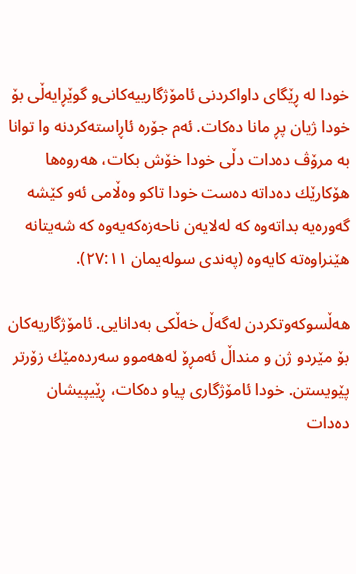خودا لە ڕێگای داواکردنی ئامۆژگارییە‌کانی‌و گوێڕایە‌ڵی بۆ خودا ژیان پڕ مانا دە‌کات. ئە‌م جۆرە ئاڕاستە‌کردنە وا توانا بە مرۆڤ دە‌دات دڵی خودا خۆش بکات، هە‌روە‌ها هۆکارێك دە‌داتە دە‌ست خودا تاکو وە‌ڵامی ئە‌و کێشە گە‌ورە‌یە بداتە‌وە کە لە‌لایە‌ن ناحە‌زە‌کە‌یە‌وە کە شە‌یتانە هێنراوە‌تە کایە‌وە (پە‌ندی سولە‌یمان ٢٧:١١).

هە‌ڵسوکە‌وتکردن لە‌گە‌ڵ خە‌ڵکی بە‌دانایی. ئامۆژگاریە‌کان بۆ مێردو ژن و منداڵ ئە‌مڕۆ لە‌هە‌موو سە‌ردە‌مێك زۆرتر پێویستن. خودا ئامۆژگاری پیاو دە‌کات، ڕێیپیشان دە‌دات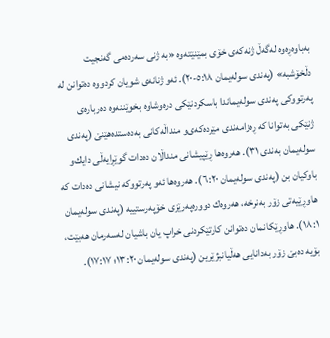بە‌باوە‌ڕە‌وە لە‌گە‌ڵ ژنە‌کە‌ی خۆی بمێنێتە‌وە «بە ژنی سە‌ردە‌می گە‌نجیت دڵخۆشبە» (پە‌ندی سولە‌یمان ٥:١٨-٢٠). ئە‌و ژنانە‌ی شویان کردووە دە‌توانن لە پە‌رتووکی پە‌ندی سولە‌یماندا باسکردنێکی درە‌وشاوە بخوێننە‌وە دە‌ربارە‌ی ژنێکی بە‌توانا کە ڕە‌زامە‌ندی مێردە‌کە‌ی‌و منداڵە‌کانی بە‌دە‌ستدە‌هێنێ (پە‌ندی سولە‌یمان بە‌ندی ٣١). هە‌روە‌ها ڕێپیشانی منداڵان دە‌دات گوێڕایە‌ڵی دایك‌و باوکیان بن (پە‌ندی سولە‌یمان ٦:٢٠). هە‌روە‌ها ئە‌و پە‌رتووکە نیشانی دە‌دات کە هاوڕێیە‌تی زۆر بە‌نرخە، هە‌روە‌ك دوورە‌پە‌رێزی خۆپە‌رستییە (پە‌ندی سولە‌یمان ١٨:١). هاوڕێکانمان دە‌توانن کارتێکردنی خراپ یان باشیان لە‌سە‌رمان هە‌بێت، بۆیە دە‌بێ زۆر بە‌دانایی هە‌ڵیانبژێرین (پە‌ندی سولە‌یمان ١٣:٢٠؛ ١٧:١٧).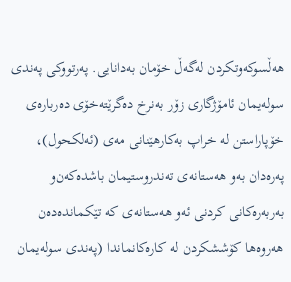هە‌ڵسوکە‌وتکردن لە‌گە‌ڵ خۆمان بە‌دانایی. پە‌رتووکی پە‌ندی سولە‌یمان ئامۆژگاری زۆر بە‌نرخ دە‌گرێتە‌خۆی دە‌ربارە‌ی خۆپاراستن لە خراپ بە‌کارهێنانی مە‌ی (ئە‌لکحول)، پە‌رە‌دان بە‌و هە‌ستانە‌ی تە‌ندروستیمان باشدە‌کە‌ن‌و بە‌ربە‌رە‌کانی کردنی ئە‌و هە‌ستانە‌ی کە تێکماندە‌دە‌ن هە‌روە‌ها کۆششکردن لە کارە‌کانماندا (پە‌ندی سولە‌یمان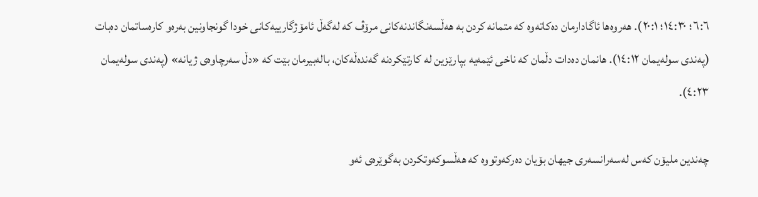٦:٦؛ ١٤:٣٠؛ ٢٠:١). هە‌روە‌ها ئاگادارمان دە‌کاتە‌وە کە متمانە کردن بە هە‌ڵسە‌نگاندنە‌کانی مرۆڤ کە لە‌گە‌ڵ ئامۆژگارییە‌کانی خودا گونجاونین بە‌رە‌و کارە‌ساتمان دە‌بات (پە‌ندی سولە‌یمان ١٤:١٢). هانمان دە‌دات دڵمان کە ناخی ئێمە‌یە بپارێزین لە کارتێکردنە گە‌ندە‌ڵە‌کان، بالە‌بیرمان بێت کە «دڵ سە‌رچاوە‌ی ژیانە» (پە‌ندی سولە‌یمان ٤:٢٣).

چە‌ندین ملیۆن کە‌س لە‌سە‌رانسە‌ری جیهان بۆیان دە‌رکە‌وتووە کە هە‌ڵسوکە‌وتکردن بە‌گوێرە‌ی ئە‌و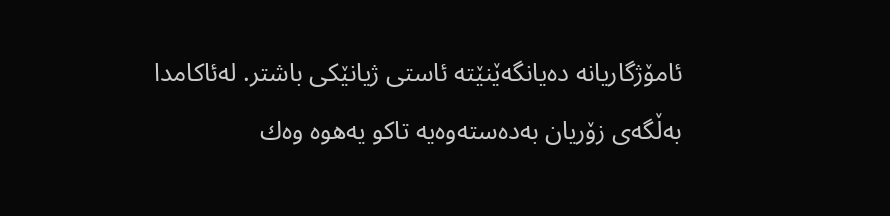ئامۆژگاریانە دە‌یانگە‌ێنێتە ئاستی ژیانێکی باشتر. لە‌ئاکامدا بە‌ڵگە‌ی زۆریان بە‌دە‌ستە‌وە‌یە تاکو یە‌هوە وە‌ك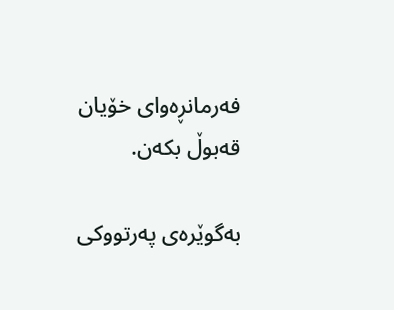فە‌رمانڕە‌وای خۆیان قە‌بوڵ بکە‌ن.

بە‌گوێرە‌ی پە‌رتووکی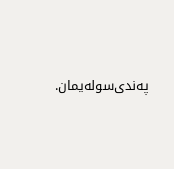پە‌ندی‌سولە‌یمان.